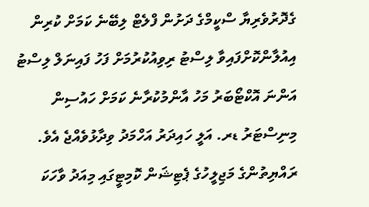ގެދޮރުވެރިޔާ ސްކީމްގެ ދަށުން ފްލެޓް ލިބޭނެ ކަމަށް ކުރިން އިއުލާންކޮށްފައިވާ ލިސްޓު ރިވިއުކުރުމަށް ފަހު ފައިނަލް ލިސްޓު އަންނަ އޮކްޓޯބަރު މަހު އާންމުކުރާނެ ކަމަށް ހައުސިން މިނިސްޓަރު ޑރ. އަލީ ހައިދަރު އަހްމަދު ވިދާޅުވެއްޖެ އެވެ.
ރައްޔިތުންގެ މަޖިލީހުގެ ޕެޓިޝަން ކޮމިޓީގައި މިއަދު ވާހަކަ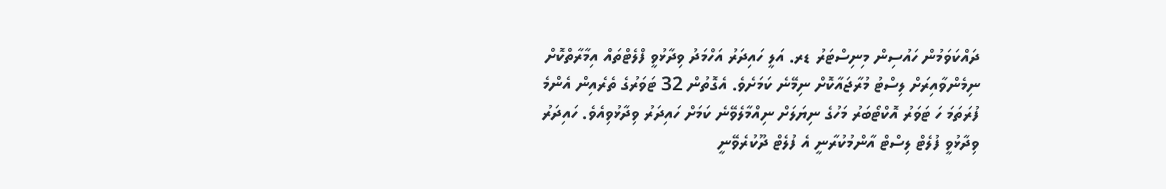ދައްކަވަމުން ހައުސިން މިނިސްޓަރު ޑރ. އަލީ ހައިދަރު އަހްމަދު ވިދާޅުވީ ފްލެޓްތައް އިމާރާތްކޮށް ނިމެންވާއިރަށް ލިސްޓު މުރާޖައާކޮށް ނިމޭނެ ކަމަށެވެ. އެގޮތުން 32 ޓަވަރުގެ ތެރެއިން އެންމެ ފުރަތަމަ ހަ ޓަވަރު އޮކްޓޯބަރު މަހުގެ ނިޔަލަށް ނިއްމާލެވޭނެ ކަމަށް ހައިދަރު ވިދާޅުވިއެވެ. ހައިދަރު ވިދާޅުވީ ފުލެޓް ލިސްޓް އާންމުކުރާނީ އެ ފުލެޓް ދޫކުރެވޭނީ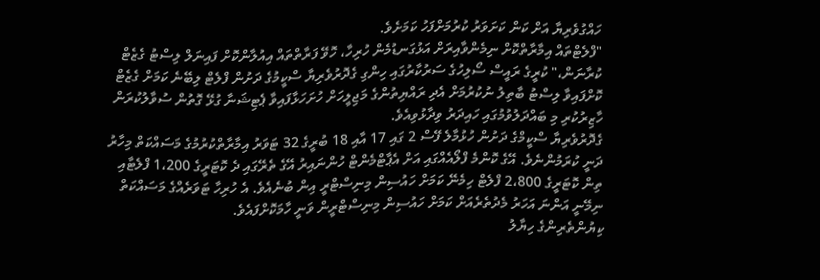ހައްގުވެރިޔާ އަށް ކަން ކަށަވަރު ކުރުމަށްފަހު ކަމަށެވެ.
"ފްލެޓްތައް އިމާރާތްކޮށް ނިމެންވާއިރަށް އަޅުގަނޑުމެން ހުރިހާ، ހޮވޭ ފަރާތްތައް އިއުލާންކޮށް ފައިނަލް ލިސްޓު ގެޒެޓް ކުރާނަން،" ކުރީގެ ރައީސް ސޯލިހުގެ ސަރުކާރުގައި ހިންގި ގެދޮރުވެރިޔާ ސްކީމުގެ ދަށުން ފްލެޓް ލިބޭނެ ކަމަށް ގެޒެޓް ކޮށްފައިވާ ލިސްޓު ބާތިލު ނުކުރުމަށް އެދި ރައްޔިތުންގެ މަޖިލީހަށް ހުށަހަޅާފައިވާ ޕެޓިޝަނާ ގުޅޭ ގޮތުން ސުވާލުކުރަން ހާޒިރުކުރި މި ބައްދަލުވުމުގައި ހައިދަރު ވިދާޅުވިއެވެ.
ގެދޮރުވެރިޔާ ސްކީމްގެ ދަށުން ހުޅުމާލެ ފޭސް 2 ގައި 17 އާއި 18 ބުރީގެ 32 ޓަވަރު އިމާރާތްކުރުމުގެ މަސައްކަތް މިހާރު ދަނީ ކުރަމުންނެވެ. އޭގެ ކޮންމެ ފްލޯއެއްގައި އަށް އެޕާޓްމެންޓް ހުންނައިރު އޭގެ ތެރޭގައި ދެ ކޮޓަރީގެ 1،200 ފްލެޓާއި ތިން ކޮޓަރީގެ 2،800 ފްލެޓް ހިމެނޭ ކަމަށް ހައުސިން މިނިސްޓްރީ އިން ބުނެއެވެ. އެ ހުރިހާ ޓަވަރެއްގެ މަސައްކަތް ނިމޭނީ އަންނަ އަހަރު މެދުތެރެއަށް ކަމަށް ހައުސިން މިނިސްޓްރީން ވަނީ ހާމަކޮށްފައެވެ.
ކިޔުންތެރިންގެ ހިޔާލު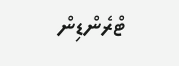ޓްރެންޑިން